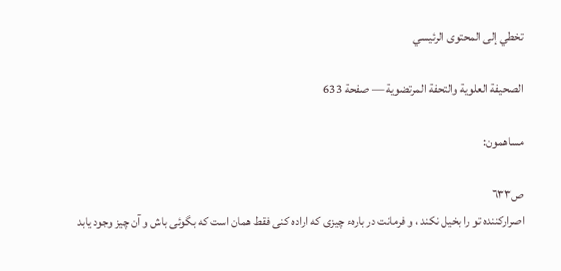تخطي إلى المحتوى الرئيسي

الصحيفة العلوية والتحفة المرتضوية — صفحة 633

مساهمون:

ص٦٣٣
اصراركننده تو را بخيل نكند ، و فرمانت در بارهء چيزى كه اراده كنى فقط همان است كه بگوئى باش و آن چيز وجود يابد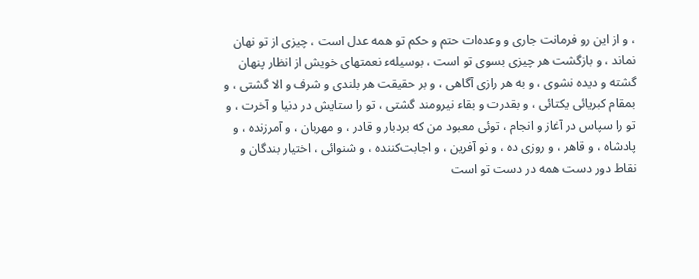، و از اين رو فرمانت جارى و وعده‌ات حتم و حكم تو همه عدل است ، چيزى از تو نهان نماند ، و بازگشت هر چيزى بسوى تو است ، بوسيلهء نعمتهاى خويش از انظار پنهان گشته و ديده نشوى ، و به هر رازى آگاهى ، و بر حقيقت هر بلندى و شرف و الا گشتى ، و بمقام كبريائى يكتائى ، و بقدرت و بقاء نيرومند گشتى ، تو را ستايش در دنيا و آخرت ، و تو را سپاس در آغاز و انجام ، توئى معبود من كه بردبار و قادر ، و مهربان ، و آمرزنده ، و پادشاه ، و قاهر ، و روزى ده ، و نو آفرين ، و اجابت‌كننده ، و شنوائى ، اختيار بندگان و نقاط دور دست همه در دست تو است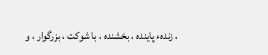، زندهء پاينده ، بخشنده ، با شوكت ، بزرگوار ، و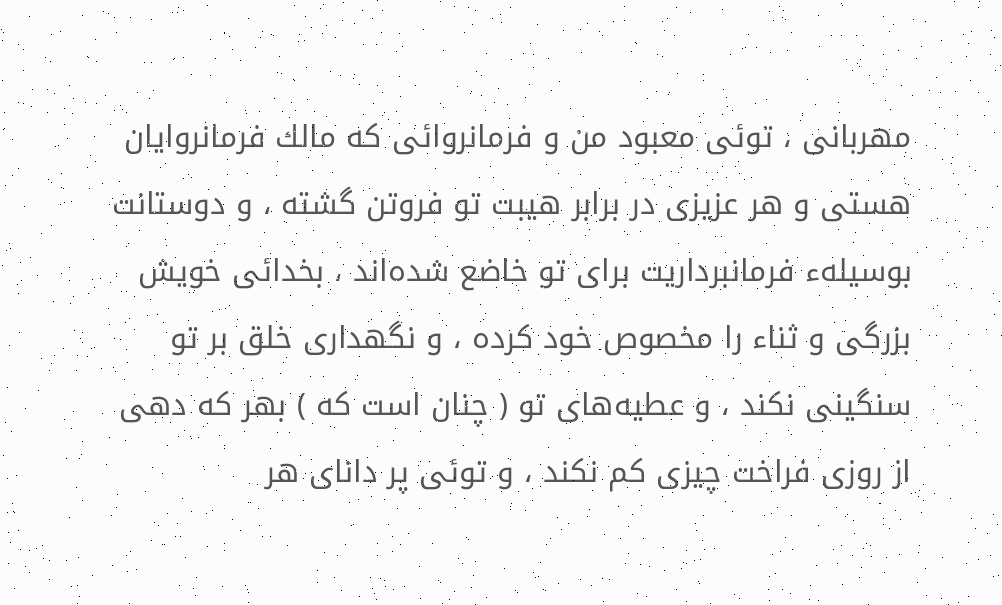مهربانى ، توئى معبود من و فرمانروائى كه مالك فرمانروايان هستى و هر عزيزى در برابر هيبت تو فروتن گشته ، و دوستانت بوسيلهء فرمانبرداريت براى تو خاضع شده‌اند ، بخدائى خويش بزرگى و ثناء را مخصوص خود كرده ، و نگهدارى خلق بر تو سنگينى نكند ، و عطيه‌هاى تو ( چنان است كه ) بهر كه دهى از روزى فراخت چيزى كم نكند ، و توئى پر داناى هر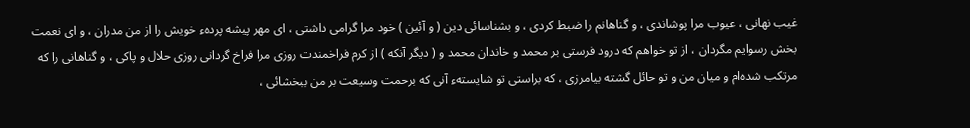غيب نهانى ، عيوب مرا پوشاندى ، و گناهانم را ضبط كردى ، و بشناسائى دين ( و آئين ) خود مرا گرامى داشتى ، اى مهر پيشه پردهء خويش را از من مدران ، و اى نعمت بخش رسوايم مگردان ، از تو خواهم كه درود فرستى بر محمد و خاندان محمد و ( ديگر آنكه ) از كرم فراخمندت روزى مرا فراخ گردانى روزى حلال و پاكى ، و گناهانى را كه مرتكب شده‌ام و ميان من و تو حائل گشته بيامرزى ، كه براستى تو شايستهء آنى كه برحمت وسيعت بر من ببخشائى ،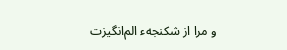و مرا از شكنجهء الم‌انگيزت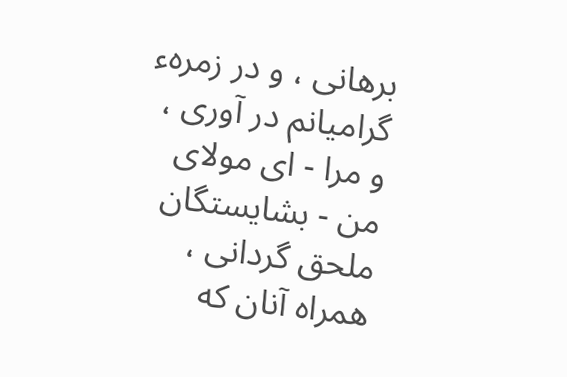برهانى ، و در زمرهء گراميانم در آورى ، و مرا - اى مولاى من - بشايستگان ملحق گردانى ، همراه آنان كه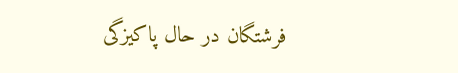فرشتگان در حال پاكيزگى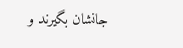جانشان بگيرند و